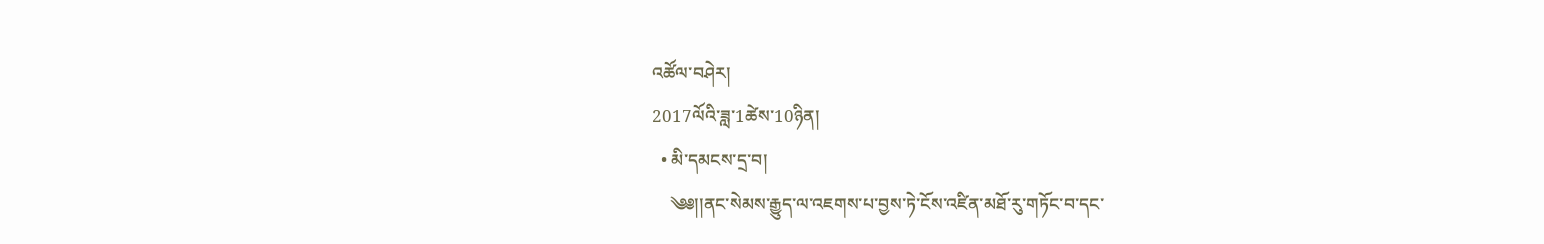འཚོལ་བཤེར།
2017ལོའི་ཟླ་1ཚེས་10ཉིན།
  • མི་དམངས་དྲ་བ།
    ༄༅།།ནང་སེམས་རྒྱུད་ལ་འཇགས་པ་བྱས་ཏེ་ངོས་འཛིན་མཐོ་རུ་གཏོང་བ་དང་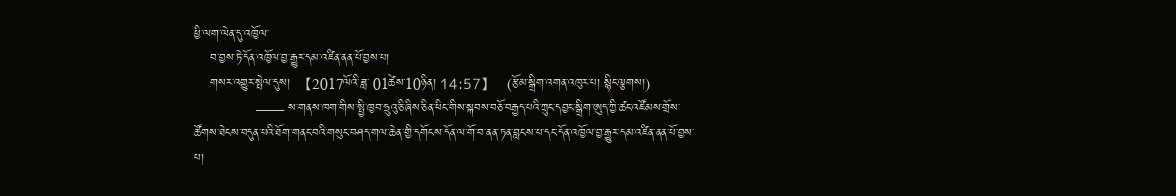ཕྱི་ལག་ལེན་དུ་འཁྱོལ་
    བ་བྱས་ཏེ་དོན་འཁྱོལ་བྱ་རྒྱུར་དམ་འཛིན་ནན་པོ་བྱས་པ།
    གསར་འགྱུར་སྤེལ་དུས།  【2017ལོའི་ཟླ་ 01ཚེས་10ཉིན། 14:57】   (རྩོམ་སྒྲིག་འགན་འཁུར་པ། སྙིང་ལྕགས།)
               —— ས་གནས་ཁག་གིས་སྤྱི་ཁྱབ་ཧྲུའུ་ཅི་ཞིས་ཅིན་ཕིང་གིས་སྐབས་བཅོ་བརྒྱད་པའི་ཀྲུང་དབྱང་སྒྲིག་ཨུད་ཀྱི་ཚང་འཛོམས་གྲོས་ཚོགས་ཐེངས་བདུན་པའི་ཐོག་གནང་བའི་གསུང་བཤད་གལ་ཆེན་གྱི་དགོངས་དོན་ལ་གོ་བ་ནན་ཏན་བླངས་པ་དང་དོན་འཁྱོལ་བྱ་རྒྱུར་དམ་འཛིན་ནན་པོ་བྱས་པ།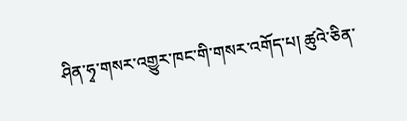ཤིན་ཧྭ་གསར་འགྱུར་ཁང་གི་གསར་འགོད་པ། ཚུའེ་ཅིན་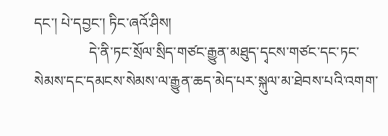དང་། པེ་དབྱང་། ཏིང་ཞའོ་ཤིས།
               དེ་ནི་ཏང་སྲོལ་སྲིད་གཙང་རྒྱུན་མཐུད་དྭངས་གཙང་དང་ཏང་སེམས་དང་དམངས་སེམས་ལ་རྒྱུན་ཆད་མེད་པར་སྐུལ་མ་ཐེབས་པའི་འགག་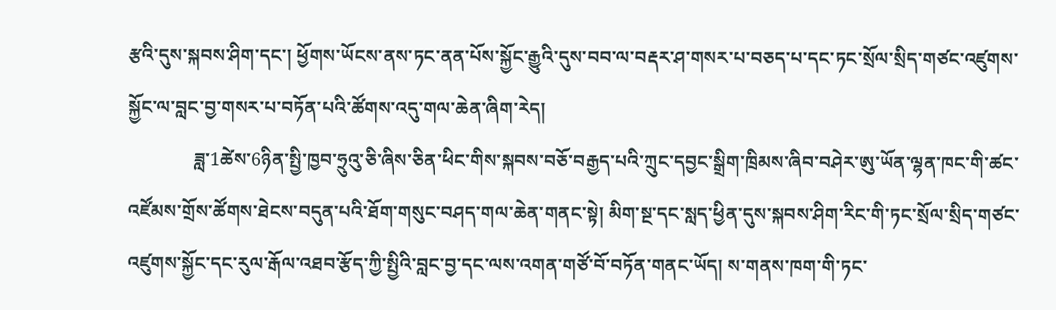རྩའི་དུས་སྐབས་ཤིག་དང་། ཕྱོགས་ཡོངས་ནས་ཏང་ནན་པོས་སྐྱོང་རྒྱུའི་དུས་བབ་ལ་བརྡར་ཤ་གསར་པ་བཅད་པ་དང་ཏང་སྲོལ་སྲིད་གཙང་འཛུགས་སྐྱོང་ལ་བླང་བྱ་གསར་པ་བཏོན་པའི་ཚོགས་འདུ་གལ་ཆེན་ཞིག་རེད།
              ཟླ་1ཚེས་6ཉིན་སྤྱི་ཁྱབ་ཧྲུའུ་ཅི་ཞིས་ཅིན་ཕིང་གིས་སྐབས་བཅོ་བརྒྱད་པའི་ཀྲུང་དབྱང་སྒྲིག་ཁྲིམས་ཞིབ་བཤེར་ཨུ་ཡོན་ལྷན་ཁང་གི་ཚང་འཛོམས་གྲོས་ཚོགས་ཐེངས་བདུན་པའི་ཐོག་གསུང་བཤད་གལ་ཆེན་གནང་སྟེ། མིག་སྔ་དང་སླད་ཕྱིན་དུས་སྐབས་ཤིག་རིང་གི་ཏང་སྲོལ་སྲིད་གཙང་འཛུགས་སྐྱོང་དང་རུལ་རྒོལ་འཐབ་རྩོད་ཀྱི་སྤྱིའི་བླང་བྱ་དང་ལས་འགན་གཙོ་བོ་བཏོན་གནང་ཡོད། ས་གནས་ཁག་གི་ཏང་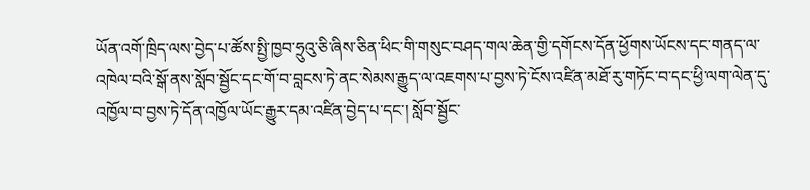ཡོན་འགོ་ཁྲིད་ལས་བྱེད་པ་ཚོས་སྤྱི་ཁྱབ་ཧྲུའུ་ཅི་ཞིས་ཅིན་ཕིང་གི་གསུང་བཤད་གལ་ཆེན་གྱི་དགོངས་དོན་ཕྱོགས་ཡོངས་དང་གནད་ལ་འཁེལ་བའི་སྒོ་ནས་སློབ་སྦྱོང་དང་གོ་བ་བླངས་ཏེ་ནང་སེམས་རྒྱུད་ལ་འཇགས་པ་བྱས་ཏེ་ངོས་འཛིན་མཐོ་རུ་གཏོང་བ་དང་ཕྱི་ལག་ལེན་དུ་འཁྱོལ་བ་བྱས་ཏེ་དོན་འཁྱོལ་ཡོང་རྒྱུར་དམ་འཛིན་བྱེད་པ་དང་། སློབ་སྦྱོང་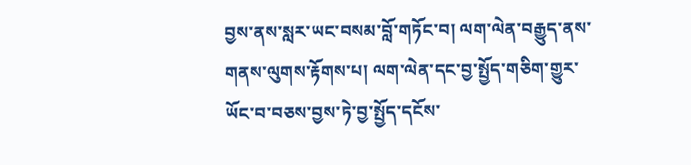བྱས་ནས་སླར་ཡང་བསམ་བློ་གཏོང་བ། ལག་ལེན་བརྒྱུད་ནས་གནས་ལུགས་རྟོགས་པ། ལག་ལེན་དང་བྱ་སྤྱོད་གཅིག་གྱུར་ཡོང་བ་བཅས་བྱས་ཏེ་བྱ་སྤྱོད་དངོས་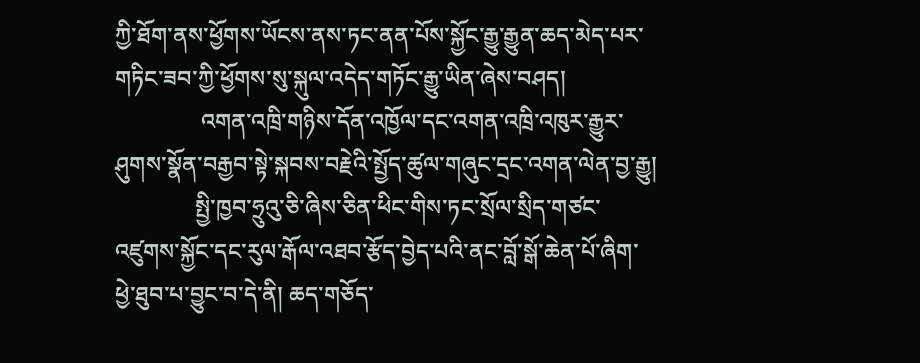ཀྱི་ཐོག་ནས་ཕྱོགས་ཡོངས་ནས་ཏང་ནན་པོས་སྐྱོང་རྒྱུ་རྒྱུན་ཆད་མེད་པར་གཏིང་ཟབ་ཀྱི་ཕྱོགས་སུ་སྐུལ་འདེད་གཏོང་རྒྱུ་ཡིན་ཞེས་བཤད།
               འགན་འཁྲི་གཉིས་དོན་འཁྱོལ་དང་འགན་འཁྲི་འཁུར་རྒྱུར་ཤུགས་སྣོན་བརྒྱབ་སྟེ་སྐབས་བརྗེའི་སྤྱོད་ཚུལ་གཞུང་དྲང་འགན་ལེན་བྱ་རྒྱུ།
              སྤྱི་ཁྱབ་ཧྲུའུ་ཅི་ཞིས་ཅིན་ཕིང་གིས་ཏང་སྲོལ་སྲིད་གཙང་འཛུགས་སྐྱོང་དང་རུལ་རྒོལ་འཐབ་རྩོད་བྱེད་པའི་ནང་བློ་སྒོ་ཆེན་པོ་ཞིག་ཕྱེ་ཐུབ་པ་བྱུང་བ་དེ་ནི། ཆད་གཅོད་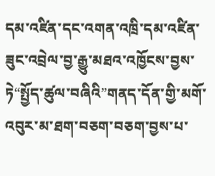དམ་འཛིན་དང་འགན་འཁྲི་དམ་འཛིན་ཟུང་འབྲེལ་བྱ་རྒྱུ་མཐའ་འཁྱོངས་བྱས་ཏེ“སྤྱོད་ཚུལ་བཞིའི”གནད་དོན་གྱི་མགོ་འབུར་མ་ཐག་བཅག་བཅག་བྱས་པ་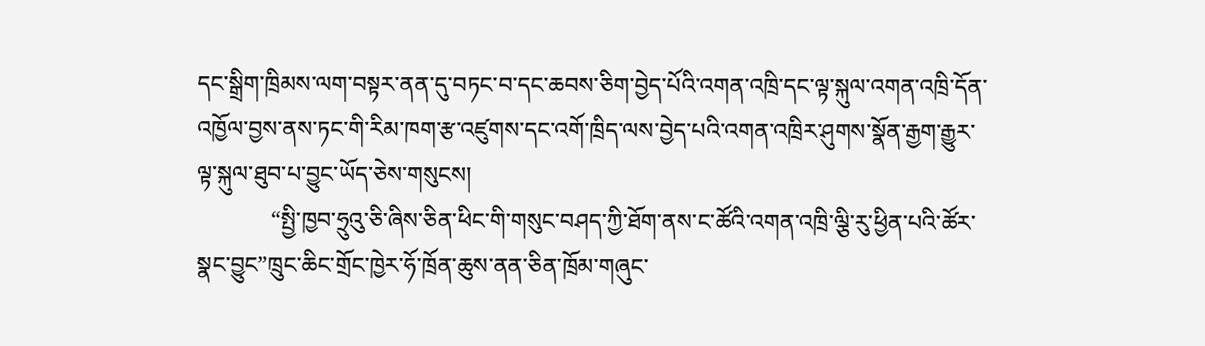དང་སྒྲིག་ཁྲིམས་ལག་བསྟར་ནན་དུ་བཏང་བ་དང་ཆབས་ཅིག་བྱེད་པོའི་འགན་འཁྲི་དང་ལྟ་སྐུལ་འགན་འཁྲི་དོན་འཁྱོལ་བྱས་ནས་ཏང་གི་རིམ་ཁག་རྩ་འཛུགས་དང་འགོ་ཁྲིད་ལས་བྱེད་པའི་འགན་འཁྲིར་ཤུགས་སྣོན་རྒྱག་རྒྱུར་ལྟ་སྐུལ་ཐུབ་པ་བྱུང་ཡོད་ཅེས་གསུངས།
             “སྤྱི་ཁྱབ་ཧྲུའུ་ཅི་ཞིས་ཅིན་ཕིང་གི་གསུང་བཤད་ཀྱི་ཐོག་ནས་ང་ཚོའི་འགན་འཁྲི་ལྕི་རུ་ཕྱིན་པའི་ཚོར་སྣང་བྱུང”ཁྲུང་ཆིང་གྲོང་ཁྱེར་ཧོ་ཁྲོན་ཆུས་ནན་ཅིན་ཁྲོམ་གཞུང་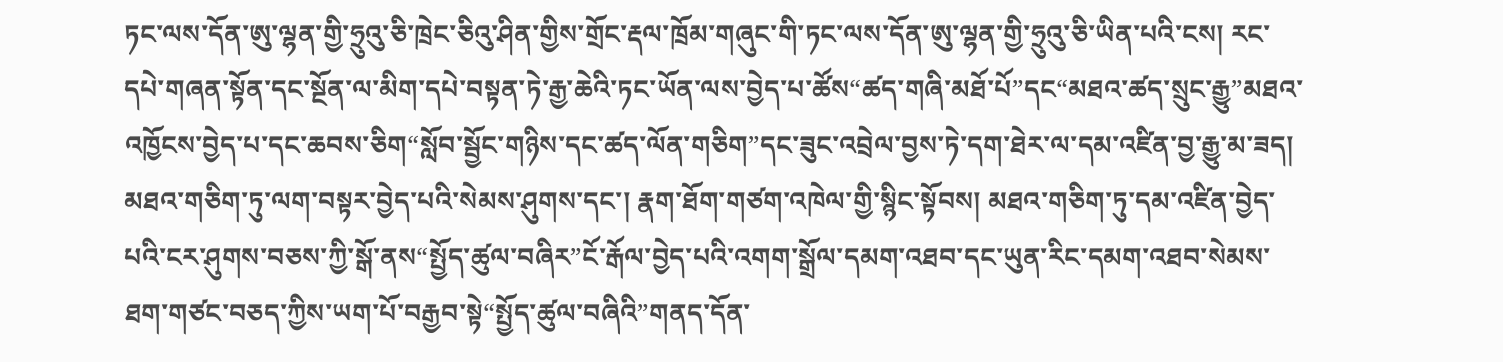ཏང་ལས་དོན་ཨུ་ལྷན་གྱི་ཧྲུའུ་ཅི་ཁྲེང་ཅིའུ་ཤིན་གྱིས་གྲོང་རྡལ་ཁྲོམ་གཞུང་གི་ཏང་ལས་དོན་ཨུ་ལྷན་གྱི་ཧྲུའུ་ཅི་ཡིན་པའི་ངས། རང་དཔེ་གཞན་སྟོན་དང་སྔོན་ལ་མིག་དཔེ་བསྟན་ཏེ་རྒྱ་ཆེའི་ཏང་ཡོན་ལས་བྱེད་པ་ཚོས“ཚད་གཞི་མཐོ་པོ”དང“མཐའ་ཚད་སྲུང་རྒྱུ”མཐའ་འཁྱོངས་བྱེད་པ་དང་ཆབས་ཅིག“སློབ་སྦྱོང་གཉིས་དང་ཚད་ལོན་གཅིག”དང་ཟུང་འབྲེལ་བྱས་ཏེ་དག་ཐེར་ལ་དམ་འཛིན་བྱ་རྒྱུ་མ་ཟད། མཐའ་གཅིག་ཏུ་ལག་བསྟར་བྱེད་པའི་སེམས་ཤུགས་དང་། རྣག་ཐོག་གཙག་འཁེལ་གྱི་སྙིང་སྟོབས། མཐའ་གཅིག་ཏུ་དམ་འཛིན་བྱེད་པའི་ངར་ཤུགས་བཅས་ཀྱི་སྒོ་ནས“སྤྱོད་ཚུལ་བཞིར”ངོ་རྒོལ་བྱེད་པའི་འགག་སྒྲོལ་དམག་འཐབ་དང་ཡུན་རིང་དམག་འཐབ་སེམས་ཐག་གཙང་བཅད་ཀྱིས་ཡག་པོ་བརྒྱབ་སྟེ“སྤྱོད་ཚུལ་བཞིའི”གནད་དོན་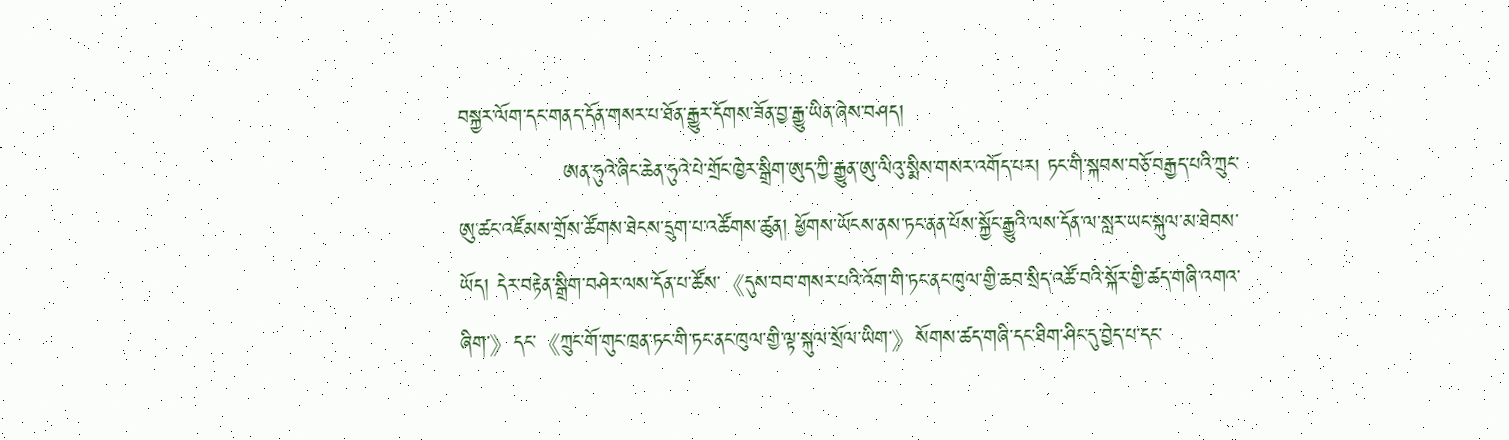བསྐྱར་ལོག་དང་གནད་དོན་གསར་པ་ཐོན་རྒྱུར་དོགས་ཟོན་བྱ་རྒྱུ་ཡིན་ཞེས་བཤད།
               ཨན་ཧུའེ་ཞིང་ཆེན་ཧུའེ་པེ་གྲོང་ཁྱེར་སྒྲིག་ཨུད་ཀྱི་རྒྱུན་ཨུ་ལིའུ་སྨིས་གསར་འགོད་པར། ཏང་གི་སྐབས་བཅོ་བརྒྱད་པའི་ཀྲུང་ཨུ་ཚང་འཛོམས་གྲོས་ཚོགས་ཐེངས་དྲུག་པ་འཚོགས་ཚུན། ཕྱོགས་ཡོངས་ནས་ཏང་ནན་པོས་སྐྱོང་རྒྱུའི་ལས་དོན་ལ་སླར་ཡང་སྐུལ་མ་ཐེབས་ཡོད། དེར་བརྟེན་སྒྲིག་བཤེར་ལས་དོན་པ་ཚོས་《དུས་བབ་གསར་པའི་འོག་གི་ཏང་ནང་ཁུལ་གྱི་ཆབ་སྲིད་འཚོ་བའི་སྐོར་གྱི་ཚད་གཞི་འགའ་ཞིག་》དང་《ཀྲུང་གོ་གུང་ཁྲན་ཏང་གི་ཏང་ནང་ཁུལ་གྱི་ལྟ་སྐུལ་སྲོལ་ཡིག་》སོགས་ཚད་གཞི་དང་ཐིག་ཤིང་དུ་བྱེད་པ་དང་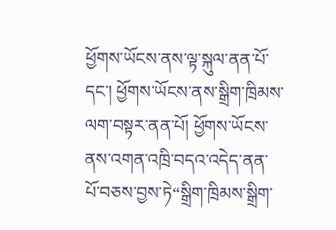ཕྱོགས་ཡོངས་ནས་ལྟ་སྐུལ་ནན་པོ་དང་། ཕྱོགས་ཡོངས་ནས་སྒྲིག་ཁྲིམས་ལག་བསྟར་ནན་པོ། ཕྱོགས་ཡོངས་ནས་འགན་འཁྲི་བདའ་འདེད་ནན་པོ་བཅས་བྱས་ཏེ“སྒྲིག་ཁྲིམས་སྒྲིག་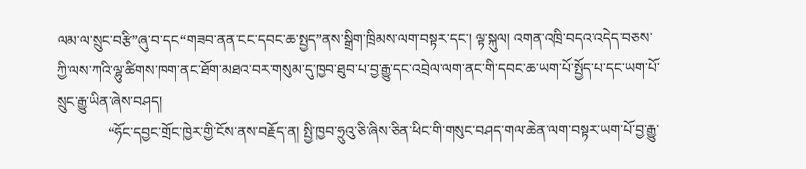ལམ་ལ་སྲུང་བརྩི”ཞུ་བ་དང“གཟབ་ནན་ངང་དབང་ཆ་སྤྱད”ནས་སྒྲིག་ཁྲིམས་ལག་བསྟར་དང་། ལྟ་སྐུལ། འགན་འཁྲི་བདའ་འདེད་བཅས་ཀྱི་ལས་ཀའི་ལྷུ་ཚིགས་ཁག་ནང་ཐོག་མཐའ་བར་གསུམ་དུ་ཁྱབ་ཐུབ་པ་བྱ་རྒྱུ་དང་འབྲེལ་ལག་ནང་གི་དབང་ཆ་ཡག་པོ་སྤྱོད་པ་དང་ཡག་པོ་སྲུང་རྒྱུ་ཡིན་ཞེས་བཤད།
              “ཧོང་དབྱང་གྲོང་ཁྱེར་གྱི་ངོས་ནས་བརྗོད་ན། སྤྱི་ཁྱབ་ཧྲུའུ་ཅི་ཞིས་ཅིན་ཕིང་གི་གསུང་བཤད་གལ་ཆེན་ལག་བསྟར་ཡག་པོ་བྱ་རྒྱུ་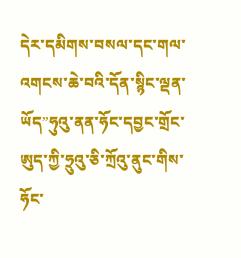དེར་དམིགས་བསལ་དང་གལ་འགངས་ཆེ་བའི་དོན་སྙིང་ལྡན་ཡོད”ཧུའུ་ནན་ཧོང་དབྱང་གྲོང་ཨུད་ཀྱི་ཧྲུའུ་ཅི་ཀྲོའུ་ནུང་གིས་ཧོང་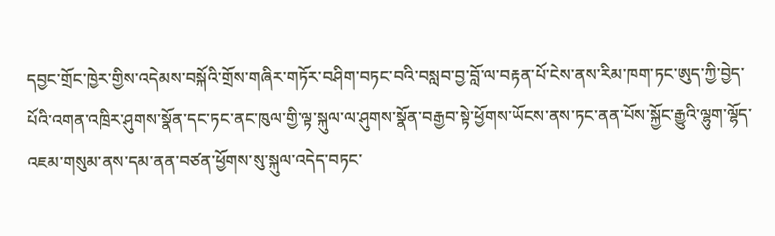དབྱང་གྲོང་ཁྱེར་གྱིས་འདེམས་བསྐོའི་གྲོས་གཞིར་གཏོར་བཤིག་བཏང་བའི་བསླབ་བྱ་བློ་ལ་བརྟན་པོ་ངེས་ནས་རིམ་ཁག་ཏང་ཨུད་ཀྱི་བྱེད་པོའི་འགན་འཁྲིར་ཤུགས་སྣོན་དང་ཏང་ནང་ཁུལ་གྱི་ལྟ་སྐུལ་ལ་ཤུགས་སྣོན་བརྒྱབ་སྟེ་ཕྱོགས་ཡོངས་ནས་ཏང་ནན་པོས་སྐྱོང་རྒྱུའི་ལྷུག་ལྷོད་འཇམ་གསུམ་ནས་དམ་ནན་བཙན་ཕྱོགས་སུ་སྐུལ་འདེད་བཏང་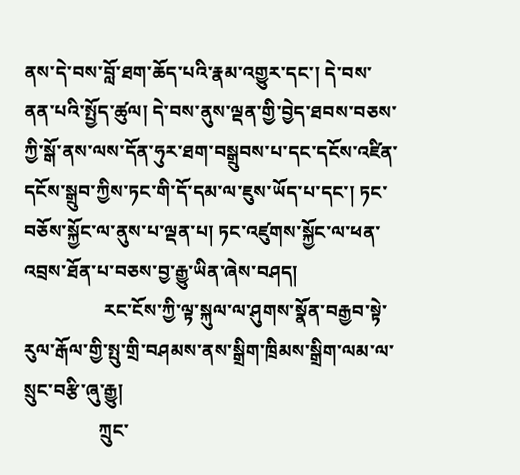ནས་དེ་བས་བློ་ཐག་ཆོད་པའི་རྣམ་འགྱུར་དང་། དེ་བས་ནན་པའི་སྤྱོད་ཚུལ། དེ་བས་ནུས་ལྡན་གྱི་བྱེད་ཐབས་བཅས་ཀྱི་སྒོ་ནས་ལས་དོན་ཧུར་ཐག་བསྒྲུབས་པ་དང་དངོས་འཛིན་དངོས་སྒྲུབ་ཀྱིས་ཏང་གི་དོ་དམ་ལ་ཇུས་ཡོད་པ་དང་། ཏང་བཅོས་སྐྱོང་ལ་ནུས་པ་ལྡན་པ། ཏང་འཛུགས་སྐྱོང་ལ་ཕན་འབྲས་ཐོན་པ་བཅས་བྱ་རྒྱུ་ཡིན་ཞེས་བཤད།
                 རང་ངོས་ཀྱི་ལྟ་སྐུལ་ལ་ཤུགས་སྣོན་བརྒྱབ་སྟེ་རུལ་རྒོལ་གྱི་སྤུ་གྲི་བཤམས་ནས་སྒྲིག་ཁྲིམས་སྒྲིག་ལམ་ལ་སྲུང་བརྩི་ཞུ་རྒྱུ།
                ཀྲུང་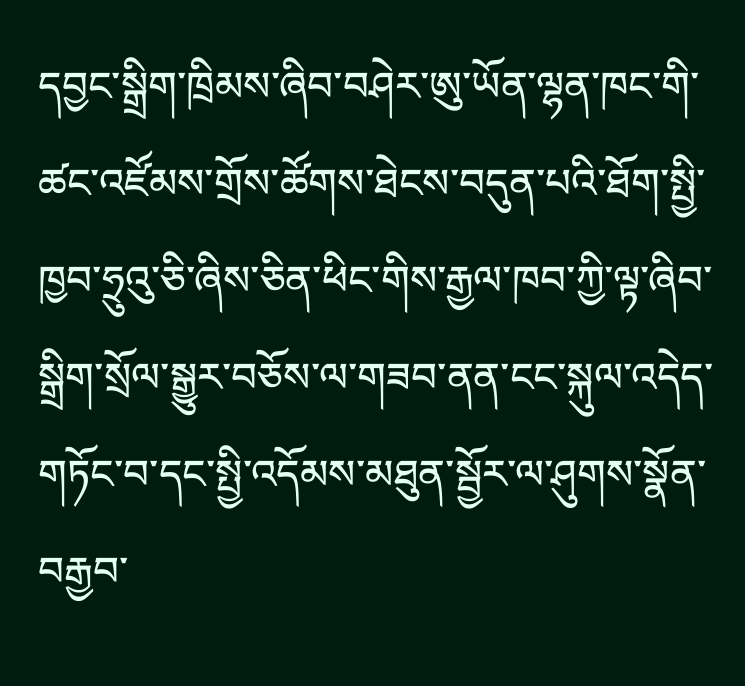དབྱང་སྒྲིག་ཁྲིམས་ཞིབ་བཤེར་ཨུ་ཡོན་ལྷན་ཁང་གི་ཚང་འཛོམས་གྲོས་ཚོགས་ཐེངས་བདུན་པའི་ཐོག་སྤྱི་ཁྱབ་ཧྲུའུ་ཅི་ཞིས་ཅིན་ཕིང་གིས་རྒྱལ་ཁབ་ཀྱི་ལྟ་ཞིབ་སྒྲིག་སྲོལ་སྒྱུར་བཅོས་ལ་གཟབ་ནན་ངང་སྐུལ་འདེད་གཏོང་བ་དང་སྤྱི་འདོམས་མཐུན་སྦྱོར་ལ་ཤུགས་སྣོན་བརྒྱབ་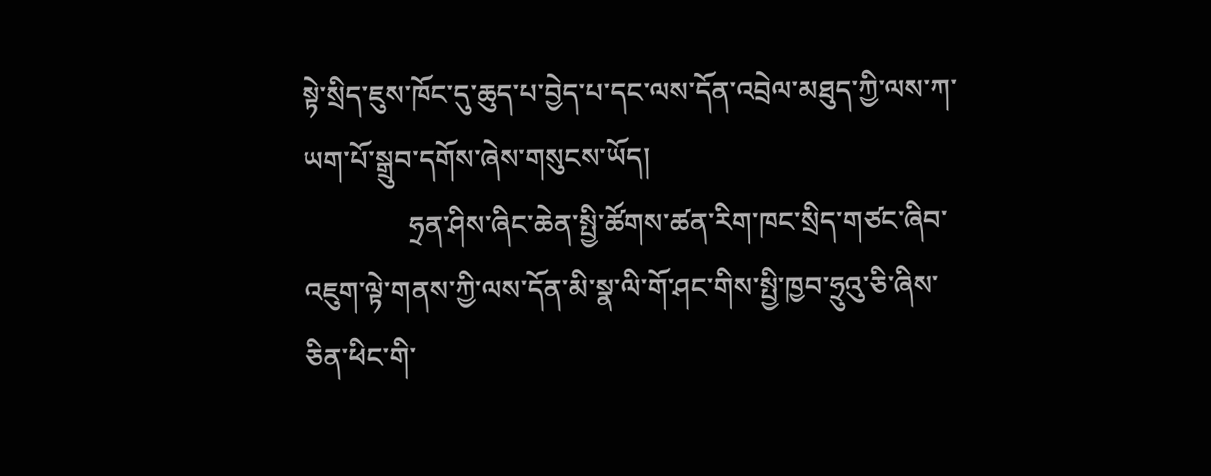སྟེ་སྲིད་ཇུས་ཁོང་དུ་ཆུད་པ་བྱེད་པ་དང་ལས་དོན་འབྲེལ་མཐུད་ཀྱི་ལས་ཀ་ཡག་པོ་སྒྲུབ་དགོས་ཞེས་གསུངས་ཡོད།
               ཧྲན་ཤིས་ཞིང་ཆེན་སྤྱི་ཚོགས་ཚན་རིག་ཁང་སྲིད་གཙང་ཞིབ་འཇུག་ལྟེ་གནས་ཀྱི་ལས་དོན་མི་སྣ་ལི་གོ་ཤང་གིས་སྤྱི་ཁྱབ་ཧྲུའུ་ཅི་ཞིས་ཅིན་ཕིང་གི་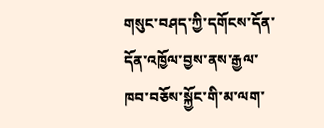གསུང་བཤད་ཀྱི་དགོངས་དོན་དོན་འཁྱོལ་བྱས་ནས་རྒྱལ་ཁབ་བཅོས་སྐྱོང་གི་མ་ལག་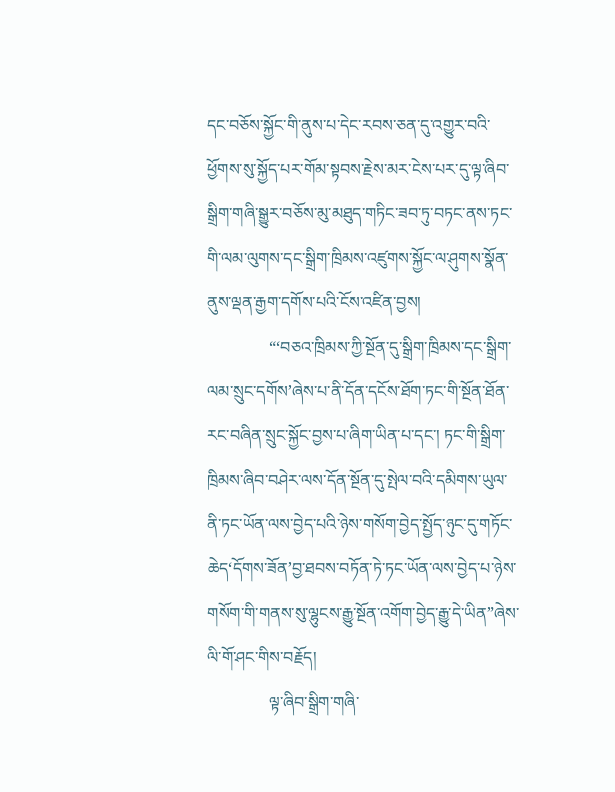དང་བཅོས་སྐྱོང་གི་ནུས་པ་དེང་རབས་ཅན་དུ་འགྱུར་བའི་ཕྱོགས་སུ་སྐྱོད་པར་གོམ་སྟབས་རྗེས་མར་ངེས་པར་དུ་ལྟ་ཞིབ་སྒྲིག་གཞི་སྒྱུར་བཅོས་མུ་མཐུད་གཏིང་ཟབ་ཏུ་བཏང་ནས་ཏང་གི་ལམ་ལུགས་དང་སྒྲིག་ཁྲིམས་འཛུགས་སྐྱོང་ལ་ཤུགས་སྣོན་ནུས་ལྡན་རྒྱག་དགོས་པའི་ངོས་འཛིན་བྱས།
               “‘བཅའ་ཁྲིམས་ཀྱི་སྔོན་དུ་སྒྲིག་ཁྲིམས་དང་སྒྲིག་ལམ་སྲུང་དགོས’ཞེས་པ་ནི་དོན་དངོས་ཐོག་ཏང་གི་སྔོན་ཐོན་རང་བཞིན་སྲུང་སྐྱོང་བྱས་པ་ཞིག་ཡིན་པ་དང་། ཏང་གི་སྒྲིག་ཁྲིམས་ཞིབ་བཤེར་ལས་དོན་སྔོན་དུ་སྤེལ་བའི་དམིགས་ཡུལ་ནི་ཏང་ཡོན་ལས་བྱེད་པའི་ཉེས་གསོག་བྱེད་སྤྱོད་ཉུང་དུ་གཏོང་ཆེད‘དོགས་ཟོན’བྱ་ཐབས་བཏོན་ཏེ་ཏང་ཡོན་ལས་བྱེད་པ་ཉེས་གསོག་གི་གནས་སུ་ལྷུངས་རྒྱུ་སྔོན་འགོག་བྱེད་རྒྱུ་དེ་ཡིན”ཞེས་ལི་གོ་ཤང་གིས་བརྗོད།
               ལྟ་ཞིབ་སྒྲིག་གཞི་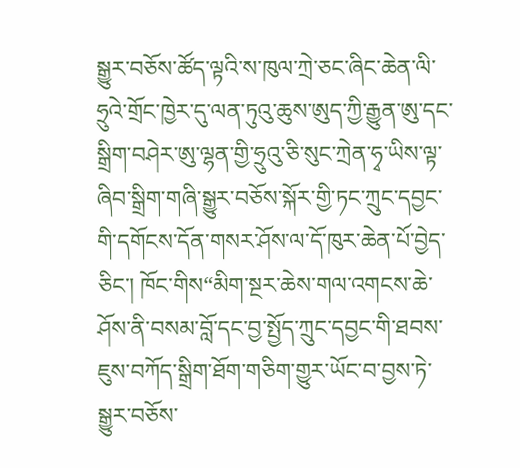སྒྱུར་བཅོས་ཚོད་ལྟའི་ས་ཁུལ་ཀྲེ་ཅང་ཞིང་ཆེན་ལི་ཧྲུའེ་གྲོང་ཁྱེར་དུ་ལན་ཏུའུ་ཆུས་ཨུད་ཀྱི་རྒྱུན་ཨུ་དང་སྒྲིག་བཤེར་ཨུ་ལྷན་གྱི་ཧྲུའུ་ཅི་སུང་ཀྲེན་ཧྭ་ཡིས་ལྟ་ཞིབ་སྒྲིག་གཞི་སྒྱུར་བཅོས་སྐོར་གྱི་ཏང་ཀྲུང་དབྱང་གི་དགོངས་དོན་གསར་ཤོས་ལ་དོ་ཁུར་ཆེན་པོ་བྱེད་ཅིང་། ཁོང་གིས“མིག་སྔར་ཆེས་གལ་འགངས་ཆེ་ཤོས་ནི་བསམ་བློ་དང་བྱ་སྤྱོད་ཀྲུང་དབྱང་གི་ཐབས་ཇུས་བཀོད་སྒྲིག་ཐོག་གཅིག་གྱུར་ཡོང་བ་བྱས་ཏེ་སྒྱུར་བཅོས་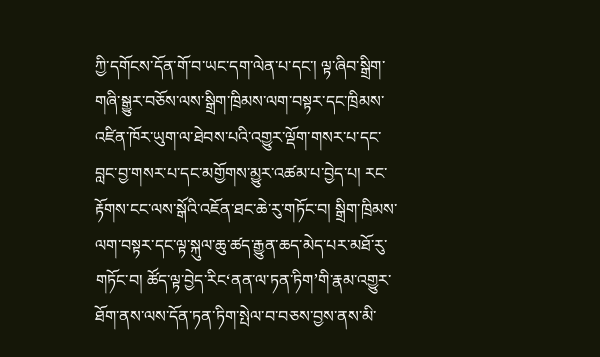ཀྱི་དགོངས་དོན་གོ་བ་ཡང་དག་ལེན་པ་དང་། ལྟ་ཞིབ་སྒྲིག་གཞི་སྒྱུར་བཅོས་ལས་སྒྲིག་ཁྲིམས་ལག་བསྟར་དང་ཁྲིམས་འཛིན་ཁོར་ཡུག་ལ་ཐེབས་པའི་འགྱུར་ལྡོག་གསར་པ་དང་བླང་བྱ་གསར་པ་དང་མགྱོགས་མྱུར་འཚམ་པ་བྱེད་པ། རང་རྟོགས་ངང་ལས་སྒོའི་འཇོན་ཐང་ཆེ་རུ་གཏོང་བ། སྒྲིག་ཁྲིམས་ལག་བསྟར་དང་ལྟ་སྐུལ་ཆུ་ཚད་རྒྱུན་ཆད་མེད་པར་མཐོ་རུ་གཏོང་བ། ཚོད་ལྟ་བྱེད་རིང‘ནན་ལ་ཏན་ཏིག’གི་རྣམ་འགྱུར་ཐོག་ནས་ལས་དོན་ཏན་ཏིག་སྤེལ་བ་བཅས་བྱས་ནས་མི་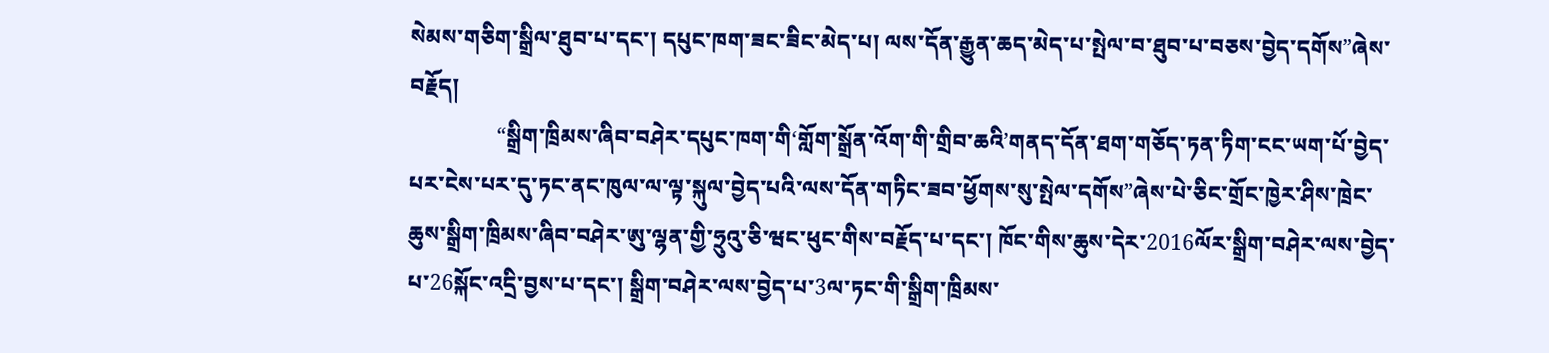སེམས་གཅིག་སྒྲིལ་ཐུབ་པ་དང་། དཔུང་ཁག་ཟང་ཟིང་མེད་པ། ལས་དོན་རྒྱུན་ཆད་མེད་པ་སྤེལ་བ་ཐུབ་པ་བཅས་བྱེད་དགོས”ཞེས་བརྗོད།
                “སྒྲིག་ཁྲིམས་ཞིབ་བཤེར་དཔུང་ཁག་གི‘གློག་སྒྲོན་འོག་གི་གྲིབ་ཆའི’གནད་དོན་ཐག་གཅོད་ཏན་ཏིག་ངང་ཡག་པོ་བྱེད་པར་ངེས་པར་དུ་ཏང་ནང་ཁུལ་ལ་ལྟ་སྐུལ་བྱེད་པའི་ལས་དོན་གཏིང་ཟབ་ཕྱོགས་སུ་སྤེལ་དགོས”ཞེས་པེ་ཅིང་གྲོང་ཁྱེར་ཤིས་ཁྲེང་ཆུས་སྒྲིག་ཁྲིམས་ཞིབ་བཤེར་ཨུ་ལྷན་གྱི་ཧྲུའུ་ཅི་ཝང་ཕུང་གིས་བརྗོད་པ་དང་། ཁོང་གིས་ཆུས་དེར་2016ལོར་སྒྲིག་བཤེར་ལས་བྱེད་པ་26སྐོང་འདྲི་བྱས་པ་དང་། སྒྲིག་བཤེར་ལས་བྱེད་པ་3ལ་ཏང་གི་སྒྲིག་ཁྲིམས་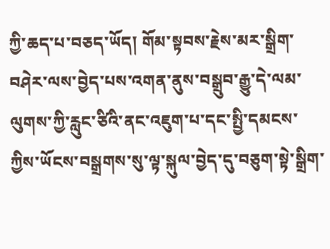ཀྱི་ཆད་པ་བཅད་ཡོད། གོམ་སྟབས་རྗེས་མར་སྒྲིག་བཤེར་ལས་བྱེད་པས་འགན་ནུས་བསྒྲུབ་རྒྱུ་དེ་ལམ་ལུགས་ཀྱི་རླུང་ཙིའི་ནང་འཇུག་པ་དང་སྤྱི་དམངས་ཀྱིས་ཡོངས་བསྒྲགས་སུ་ལྟ་སྐུལ་བྱེད་དུ་བཅུག་སྟེ་སྒྲིག་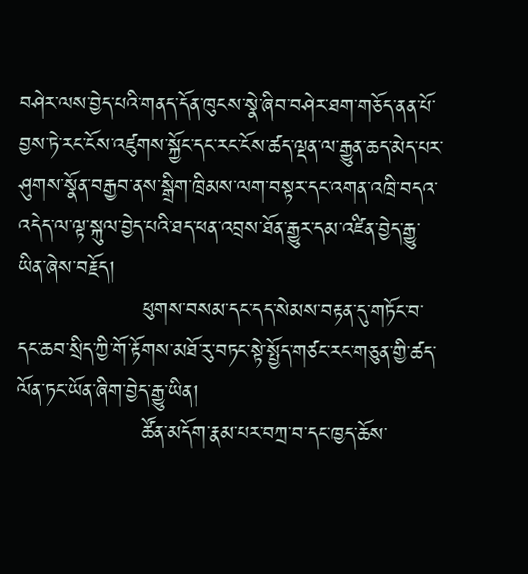བཤེར་ལས་བྱེད་པའི་གནད་དོན་ཁུངས་སྣེ་ཞིབ་བཤེར་ཐག་གཅོད་ནན་པོ་བྱས་ཏེ་རང་ངོས་འཛུགས་སྐྱོང་དང་རང་ངོས་ཚད་ལྡན་ལ་རྒྱུན་ཆད་མེད་པར་ཤུགས་སྣོན་བརྒྱབ་ནས་སྒྲིག་ཁྲིམས་ལག་བསྟར་དང་འགན་འཁྲི་བདའ་འདེད་ལ་ལྟ་སྐུལ་བྱེད་པའི་ཐད་ཕན་འབྲས་ཐོན་རྒྱུར་དམ་འཛིན་བྱེད་རྒྱུ་ཡིན་ཞེས་བརྗོད།
                 ཕུགས་བསམ་དང་དད་སེམས་བརྟན་དུ་གཏོང་བ་དང་ཆབ་སྲིད་ཀྱི་གོ་རྟོགས་མཐོ་རུ་བཏང་སྟེ་སྤྱོད་གཙང་རང་གཅུན་གྱི་ཚད་ལོན་ཏང་ཡོན་ཞིག་བྱེད་རྒྱུ་ཡིན།
                 ཚོན་མདོག་རྣམ་པར་བཀྲ་བ་དང་ཁྱད་ཆོས་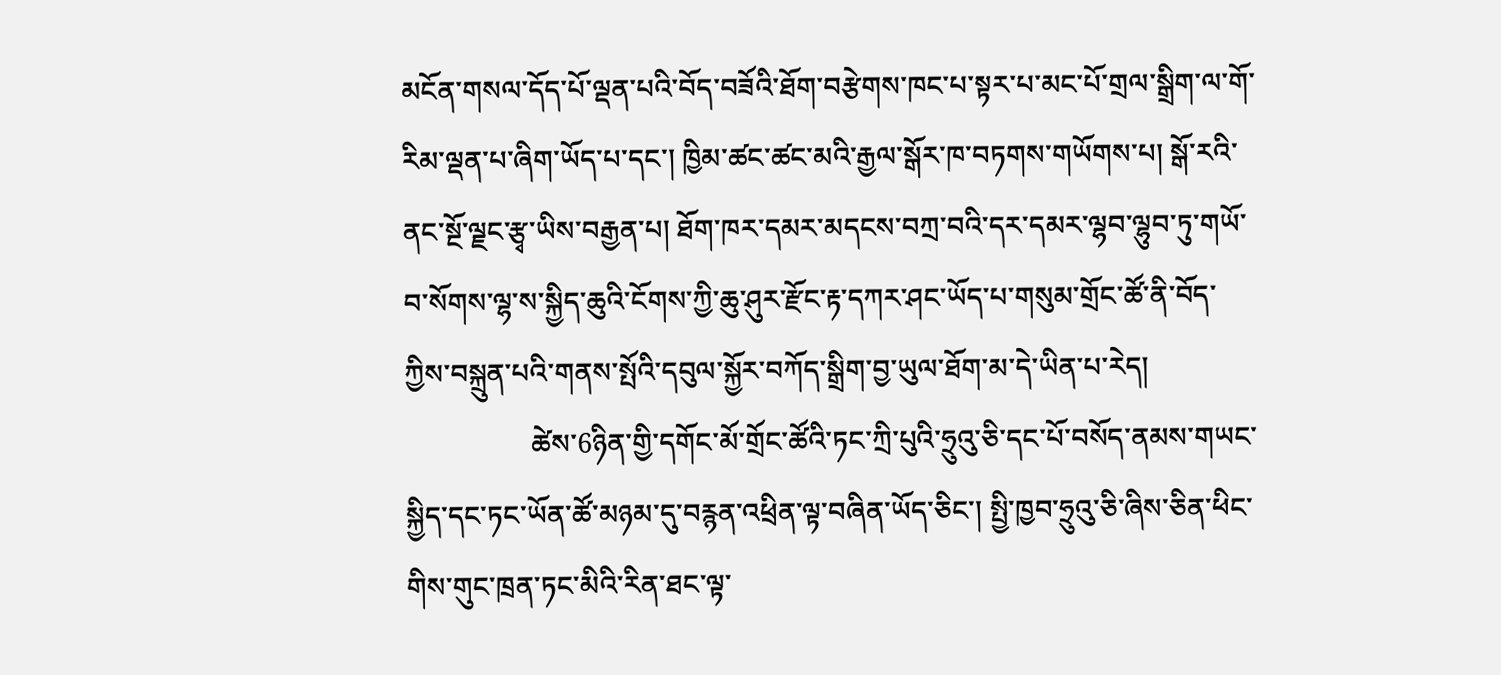མངོན་གསལ་དོད་པོ་ལྡན་པའི་བོད་བཟོའི་ཐོག་བརྩེགས་ཁང་པ་སྟར་པ་མང་པོ་གྲལ་སྒྲིག་ལ་གོ་རིམ་ལྡན་པ་ཞིག་ཡོད་པ་དང་། ཁྱིམ་ཚང་ཚང་མའི་རྒྱལ་སྒོར་ཁ་བཏགས་གཡོགས་པ། སྒོ་རའི་ནང་སྔོ་ལྗང་རྩྭ་ཡིས་བརྒྱན་པ། ཐོག་ཁར་དམར་མདངས་བཀྲ་བའི་དར་དམར་ལྷབ་ལྷུབ་ཏུ་གཡོ་བ་སོགས་ལྷ་ས་སྐྱིད་ཆུའི་ངོགས་ཀྱི་ཆུ་ཤུར་རྫོང་རྟ་དཀར་ཤང་ཡོད་པ་གསུམ་གྲོང་ཚོ་ནི་བོད་ཀྱིས་བསྐྲུན་པའི་གནས་སྤོའི་དབུལ་སྐྱོར་བཀོད་སྒྲིག་བྱ་ཡུལ་ཐོག་མ་དེ་ཡིན་པ་རེད།
                  ཚེས་6ཉིན་གྱི་དགོང་མོ་གྲོང་ཚོའི་ཏང་ཀྲི་པུའི་ཧྲུའུ་ཅི་དང་པོ་བསོད་ནམས་གཡང་སྐྱིད་དང་ཏང་ཡོན་ཚོ་མཉམ་དུ་བརྙན་འཕྲིན་ལྟ་བཞིན་ཡོད་ཅིང་། སྤྱི་ཁྱབ་ཧྲུའུ་ཅི་ཞིས་ཅིན་ཕིང་གིས་གུང་ཁྲན་ཏང་མིའི་རིན་ཐང་ལྟ་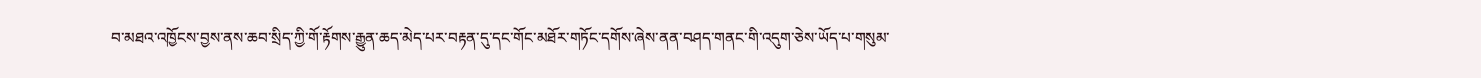བ་མཐའ་འཁྱོངས་བྱས་ནས་ཆབ་སྲིད་ཀྱི་གོ་རྟོགས་རྒྱུན་ཆད་མེད་པར་བརྟན་དུ་དང་གོང་མཐོར་གཏོང་དགོས་ཞེས་ནན་བཤད་གནང་གི་འདུག་ཅེས་ཡོད་པ་གསུམ་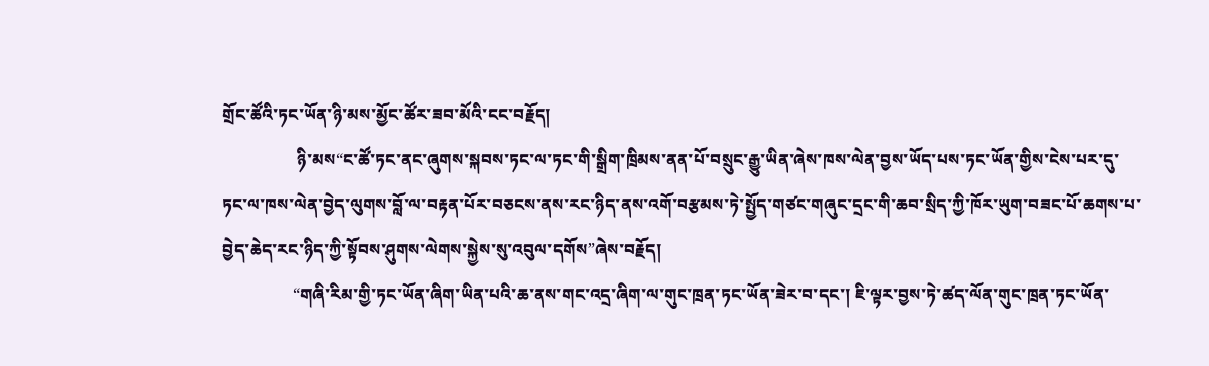གྲོང་ཚོའི་ཏང་ཡོན་ཉི་མས་མྱོང་ཚོར་ཟབ་མོའི་ངང་བརྗོད།
                  ཉི་མས“ང་ཚོ་ཏང་ནང་ཞུགས་སྐབས་ཏང་ལ་ཏང་གི་སྒྲིག་ཁྲིམས་ནན་པོ་བསྲུང་རྒྱུ་ཡིན་ཞེས་ཁས་ལེན་བྱས་ཡོད་པས་ཏང་ཡོན་གྱིས་ངེས་པར་དུ་ཏང་ལ་ཁས་ལེན་བྱེད་ལུགས་བློ་ལ་བརྟན་པོར་བཅངས་ནས་རང་ཉིད་ནས་འགོ་བརྩམས་ཏེ་སྤྱོད་གཙང་གཞུང་དྲང་གི་ཆབ་སྲིད་ཀྱི་ཁོར་ཡུག་བཟང་པོ་ཆགས་པ་བྱེད་ཆེད་རང་ཉིད་ཀྱི་སྟོབས་ཤུགས་ལེགས་སྐྱེས་སུ་འབུལ་དགོས”ཞེས་བརྗོད།
                 “གཞི་རིམ་གྱི་ཏང་ཡོན་ཞིག་ཡིན་པའི་ཆ་ནས་གང་འདྲ་ཞིག་ལ་གུང་ཁྲན་ཏང་ཡོན་ཟེར་བ་དང་། ཇི་ལྟར་བྱས་ཏེ་ཚད་ལོན་གུང་ཁྲན་ཏང་ཡོན་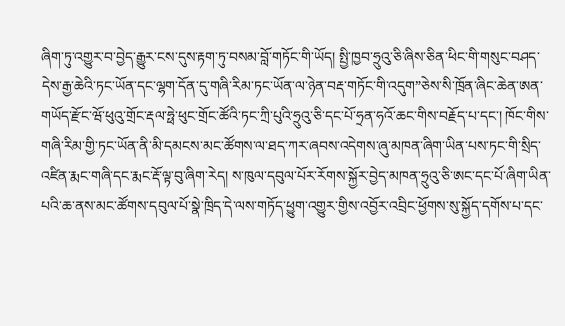ཞིག་ཏུ་འགྱུར་བ་བྱེད་རྒྱུར་ངས་དུས་རྟག་ཏུ་བསམ་བློ་གཏོང་གི་ཡོད། སྤྱི་ཁྱབ་ཧྲུའུ་ཅི་ཞིས་ཅིན་ཕིང་གི་གསུང་བཤད་དེས་རྒྱ་ཆེའི་ཏང་ཡོན་དང་ལྷག་དོན་དུ་གཞི་རིམ་ཏང་ཡོན་ལ་ཉེན་བརྡ་གཏོང་གི་འདུག”ཅེས་སི་ཁྲོན་ཞིང་ཆེན་ཨན་གཡོད་རྫོང་ཝོ་ཕུའུ་གྲོང་རྡལ་ཧྥེ་ཕུང་གྲོང་ཚོའི་ཏང་ཀྲི་པུའི་ཧྲུའུ་ཅི་དང་པོ་ཧྲན་ཧའོ་ཆང་གིས་བརྗོད་པ་དང་། ཁོང་གིས་གཞི་རིམ་གྱི་ཏང་ཡོན་ནི་མི་དམངས་མང་ཚོགས་ལ་ཐད་ཀར་ཞབས་འདེགས་ཞུ་མཁན་ཞིག་ཡིན་པས་ཏང་གི་སྲིད་འཛིན་རྨང་གཞི་དང་རྨང་རྡོ་ལྟ་བུ་ཞིག་རེད། ས་ཁུལ་དབུལ་པོར་རོགས་སྐྱོར་བྱེད་མཁན་ཧྲུའུ་ཅི་ཨང་དང་པོ་ཞིག་ཡིན་པའི་ཆ་ནས་མང་ཚོགས་དབུལ་པོ་སྣེ་ཁྲིད་དེ་ལས་གཏོད་ཕྱུག་འགྱུར་གྱིས་འབྱོར་འབྲིང་ཕྱོགས་སུ་སྐྱོད་དགོས་པ་དང་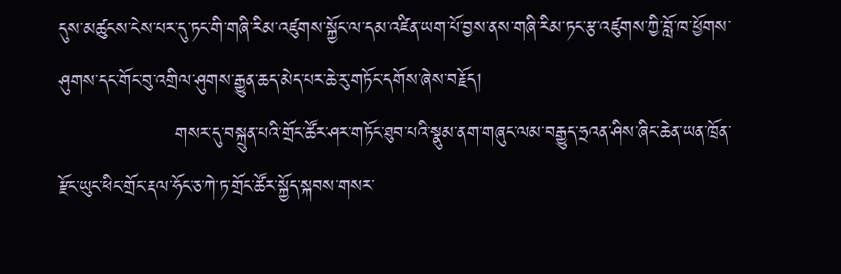དུས་མཚུངས་ངེས་པར་དུ་ཏང་གི་གཞི་རིམ་འཛུགས་སྐྱོང་ལ་དམ་འཛིན་ཡག་པོ་བྱས་ནས་གཞི་རིམ་ཏང་རྩ་འཛུགས་ཀྱི་བློ་ཁ་ཕྱོགས་ཤུགས་དང་གོང་བུ་འགྲིལ་ཤུགས་རྒྱུན་ཆད་མེད་པར་ཆེ་རུ་གཏོང་དགོས་ཞེས་བརྗོད།
                  གསར་དུ་བསྐྲུན་པའི་གྲོང་ཚོར་ཤར་གཏོང་ཐུབ་པའི་སྣུམ་ནག་གཞུང་ལམ་བརྒྱུད་ཧྲའན་ཤིས་ཞིང་ཆེན་ཡན་ཁྲོན་རྫོང་ཡུང་ཕིང་གྲོང་རྡལ་ཧོང་ཅ་ཀེ་ཏ་གྲོང་ཚོར་སྐྱོད་སྐབས་གསར་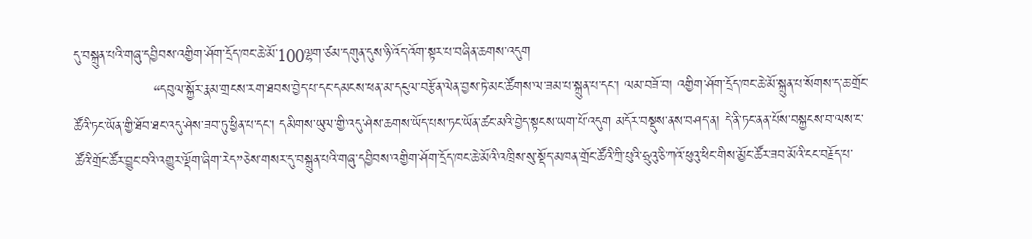དུ་བསྐྲུན་པའི་གཞུ་དབྱིབས་འགྱིག་ཤོག་དྲོད་ཁང་ཆེ་མོ་100ལྷག་ཙམ་དགུན་དུས་ཉི་འོད་འོག་སྟར་པ་བཞིན་ཆགས་འདུག
                 “དབུལ་སྐྱོར་རྣམ་གྲངས་རག་ཐབས་བྱེད་པ་དང་དམངས་ཕན་མ་དངུལ་བརྩོན་ལེན་བྱས་ཏེ་མང་ཚོགས་ལ་ཟམ་པ་སྐྲུན་པ་དང་། ལམ་བཟོ་བ། འགྱིག་ཤོག་དྲོད་ཁང་ཆེ་མོ་སྐྲུན་པ་སོགས་ད་ཆ་གྲོང་ཚོའི་ཏང་ཡོན་གྱི་ཐོབ་ཐང་འདུ་ཤེས་ཟབ་ཏུ་ཕྱིན་པ་དང་། དམིགས་ཡུལ་གྱི་འདུ་ཤེས་ཆགས་ཡོད་པས་ཏང་ཡོན་ཚང་མའི་བྱེད་སྟངས་ཡག་པོ་འདུག མདོར་བསྡུས་ནས་བཤད་ན། དེ་ནི་ཏང་ནན་པོས་བསྐྱངས་བ་ལས་ང་ཚོའི་གྲོང་ཚོར་བྱུང་བའི་འགྱུར་ལྡོག་ཞིག་རེད”ཅེས་གསར་དུ་བསྐྲུན་པའི་གཞུ་དབྱིབས་འགྱིག་ཤོག་དྲོད་ཁང་ཆེ་མོའི་འཁྲིས་སུ་སྡོད་མཁན་གྲོང་ཚོའི་ཀྲི་པུའི་ཧྲུའུ་ཅི་ཀའོ་ཕུའུ་ཕིང་གིས་མྱོང་ཚོར་ཟབ་མོའི་ངང་བརྗོད་པ་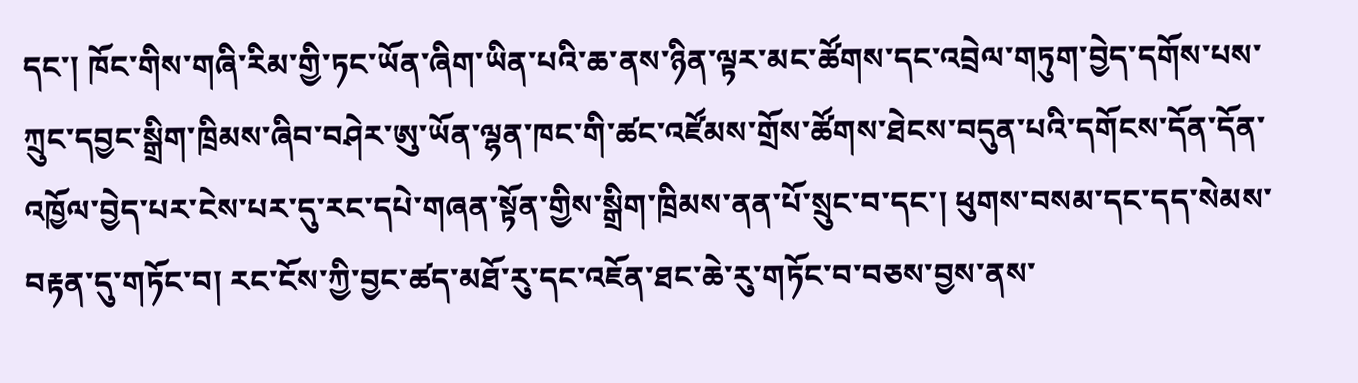དང་། ཁོང་གིས་གཞི་རིམ་གྱི་ཏང་ཡོན་ཞིག་ཡིན་པའི་ཆ་ནས་ཉིན་ལྟར་མང་ཚོགས་དང་འབྲེལ་གཏུག་བྱེད་དགོས་པས་ཀྲུང་དབྱང་སྒྲིག་ཁྲིམས་ཞིབ་བཤེར་ཨུ་ཡོན་ལྷན་ཁང་གི་ཚང་འཛོམས་གྲོས་ཚོགས་ཐེངས་བདུན་པའི་དགོངས་དོན་དོན་འཁྱོལ་བྱེད་པར་ངེས་པར་དུ་རང་དཔེ་གཞན་སྟོན་གྱིས་སྒྲིག་ཁྲིམས་ནན་པོ་སྲུང་བ་དང་། ཕུགས་བསམ་དང་དད་སེམས་བརྟན་དུ་གཏོང་བ། རང་ངོས་ཀྱི་བྱང་ཚད་མཐོ་རུ་དང་འཇོན་ཐང་ཆེ་རུ་གཏོང་བ་བཅས་བྱས་ནས་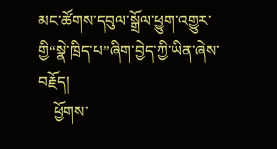མང་ཚོགས་དབུལ་སྒྲོལ་ཕྱུག་འགྱུར་གྱི“སྣེ་ཁྲིད་པ”ཞིག་བྱེད་ཀྱི་ཡིན་ཞེས་བརྗོད།
    ཕྱོགས་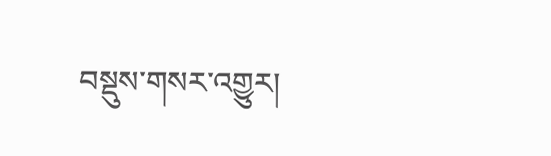བསྡུས་གསར་འགྱུར།